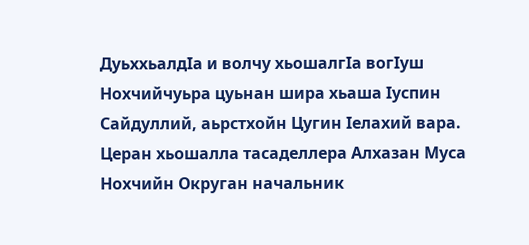Дуьххьалдӏа и волчу хьошалгӏа вогӏуш Нохчийчуьра цуьнан шира хьаша ӏуспин Сайдуллий, аьрстхойн Цугин ӏелахий вара.
Церан хьошалла тасаделлера Алхазан Муса Нохчийн Округан начальник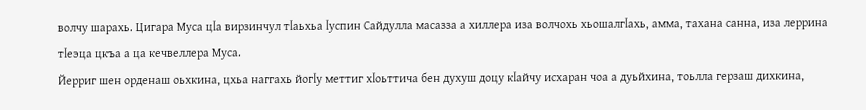волчу шарахь. Цигара Муса цӏа вирзинчул тӏаьхьа ӏуспин Сайдулла масазза а хиллера иза волчохь хьошалгӏахь, амма, тахана санна, иза леррина тӏеэца цкъа а ца кечвеллера Муса.
Йерриг шен орденаш оьхкина, цхьа наггахь йогӏу меттиг хӏоьттича бен духуш доцу кӏайчу исхаран чоа а дуьйхина, тоьлла герзаш дихкина,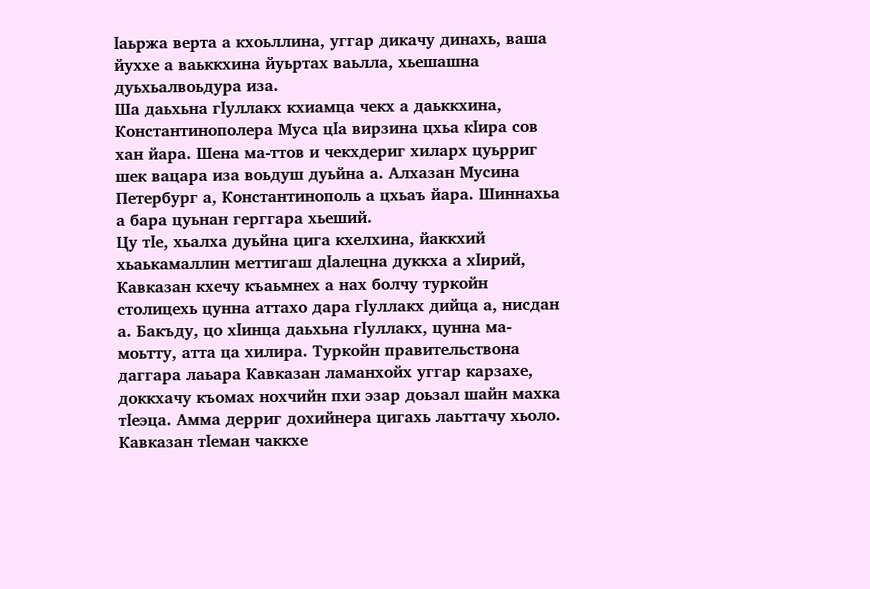ӏаьржа верта а кхоьллина, уггар дикачу динахь, ваша йуххе а ваьккхина йуьртах ваьлла, хьешашна дуьхьалвоьдура иза.
Ша даьхьна гӏуллакх кхиамца чекх а даьккхина, Константинополера Муса цӏа вирзина цхьа кӏира сов хан йара. Шена ма-ттов и чекхдериг хиларх цуьрриг шек вацара иза воьдуш дуьйна а. Алхазан Мусина Петербург а, Константинополь а цхьаъ йара. Шиннахьа а бара цуьнан герггара хьеший.
Цу тӏе, хьалха дуьйна цига кхелхина, йаккхий хьаькамаллин меттигаш дӏалецна дуккха а хӏирий, Кавказан кхечу къаьмнех а нах болчу туркойн столицехь цунна аттахо дара гӏуллакх дийца а, нисдан а. Бакъду, цо хӏинца даьхьна гӏуллакх, цунна ма-моьтту, атта ца хилира. Туркойн правительствона даггара лаьара Кавказан ламанхойх уггар карзахе, доккхачу къомах нохчийн пхи эзар доьзал шайн махка тӏеэца. Амма дерриг дохийнера цигахь лаьттачу хьоло.
Кавказан тӏеман чаккхе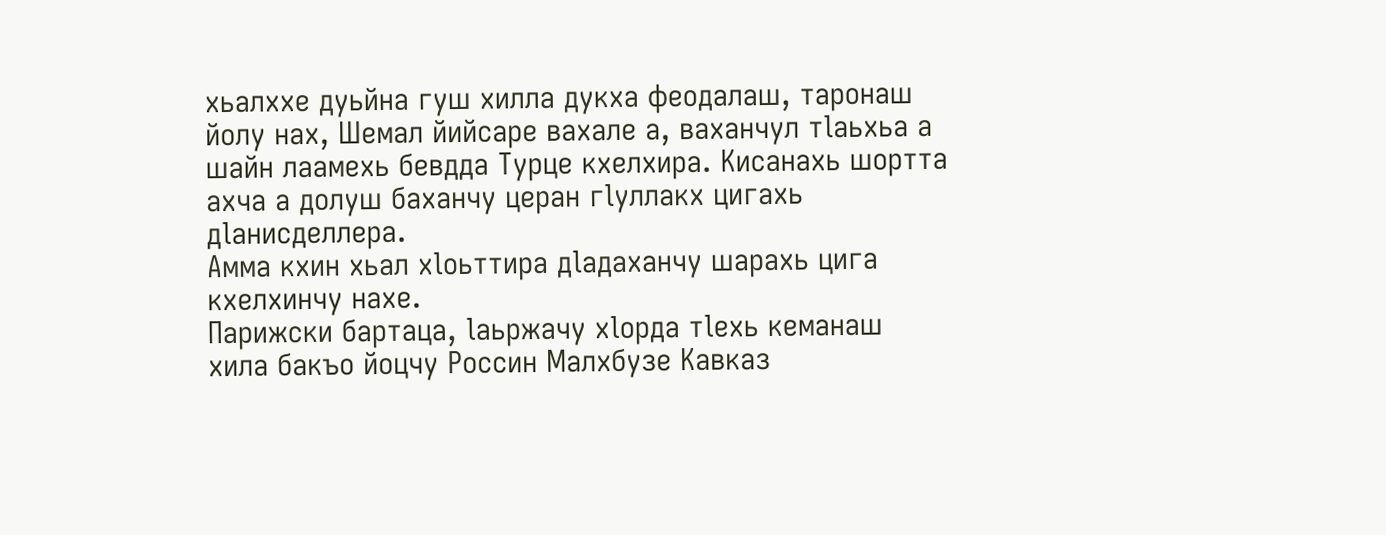хьалххе дуьйна гуш хилла дукха феодалаш, таронаш йолу нах, Шемал йийсаре вахале а, ваханчул тӏаьхьа а шайн лаамехь бевдда Турце кхелхира. Кисанахь шортта ахча а долуш баханчу церан гӏуллакх цигахь дӏанисделлера.
Амма кхин хьал хӏоьттира дӏадаханчу шарахь цига кхелхинчу нахе.
Парижски бартаца, ӏаьржачу хӏорда тӏехь кеманаш хила бакъо йоцчу Россин Малхбузе Кавказ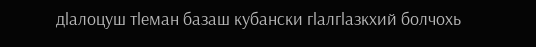дӏалоцуш тӏеман базаш кубански гӏалгӏазкхий болчохь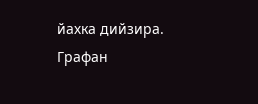йахка дийзира. Графан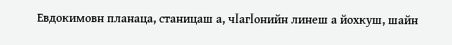Евдокимовн планаца, станицаш а, чӏагӏонийн линеш а йохкуш, шайн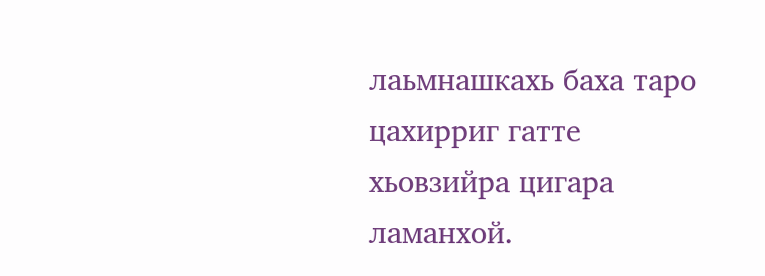лаьмнашкахь баха таро цахирриг гатте хьовзийра цигара ламанхой.